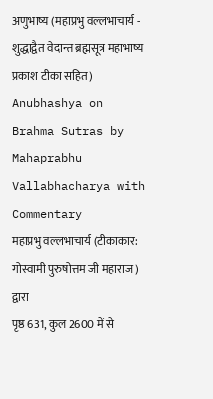अणुभाष्य (महाप्रभु वल्लभाचार्य - शुद्धाद्वैत वेदान्त ब्रह्मसूत्र महाभाष्य प्रकाश टीका सहित)
Anubhashya on Brahma Sutras by Mahaprabhu Vallabhacharya with Commentary
महाप्रभु वल्लभाचार्य (टीकाकार: गोस्वामी पुरुषोत्तम जी महाराज) द्वारा
पृष्ठ 631, कुल 2600 में से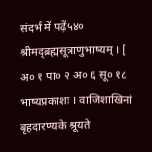संदर्भ में पढ़ें५४० श्रीमद्ब्रह्मसूत्राणुभाष्यम् । [ अ० १ पा० २ अ० ६ सू० १८ भाष्यप्रकाशः । वाजिशाखिनां बृहदारण्यके श्रूयते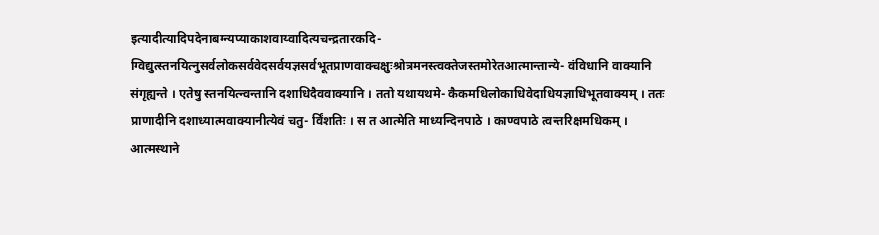इत्यादीत्यादिपदेनाबग्न्यप्याकाशवाय्वादित्यचन्द्रतारकदि- ग्विद्युत्स्तनयित्नुसर्वलोकसर्ववेदसर्वयज्ञसर्वभूतप्राणवाक्चक्षुःश्रोत्रमनस्त्वक्तेजस्तमोरेतआत्मान्तान्ये- वंविधानि वाक्यानि संगृह्यन्ते । एतेषु स्तनयित्न्वन्तानि दशाधिदैववाक्यानि । ततो यथायथमे- कैकमधिलोकाधिवेदाधियज्ञाधिभूतवाक्यम् । ततः प्राणादीनि दशाध्यात्मवाक्यानीत्येवं चतु- र्विंशतिः । स त आत्मेति माध्यन्दिनपाठे । काण्वपाठे त्वन्तरिक्षमधिकम् । आत्मस्थाने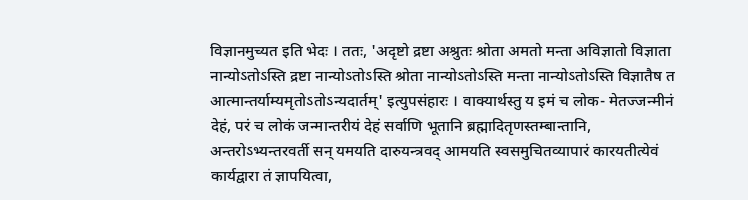विज्ञानमुच्यत इति भेदः । ततः, 'अदृष्टो द्रष्टा अश्रुतः श्रोता अमतो मन्ता अविज्ञातो विज्ञाता नान्योऽतोऽस्ति द्रष्टा नान्योऽतोऽस्ति श्रोता नान्योऽतोऽस्ति मन्ता नान्योऽतोऽस्ति विज्ञातैष त आत्मान्तर्याम्यमृतोऽतोऽन्यदार्तम्' इत्युपसंहारः । वाक्यार्थस्तु य इमं च लोक- मेतज्जन्मीनं देहं, परं च लोकं जन्मान्तरीयं देहं सर्वाणि भूतानि ब्रह्मादितृणस्तम्बान्तानि, अन्तरोऽभ्यन्तरवर्ती सन् यमयति दारुयन्त्रवद् आमयति स्वसमुचितव्यापारं कारयतीत्येवं कार्यद्वारा तं ज्ञापयित्वा,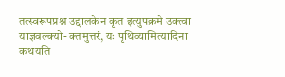तत्स्वरूपप्रश्न उद्दालकेन कृत इत्युपक्रमे उक्त्वा याज्ञवल्क्यो- क्तमुत्तरं, यः पृथिव्यामित्यादिना कथयति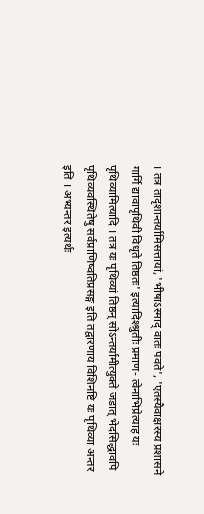। तत्र तादृशान्तर्यामिसत्तायां, 'भीषाऽस्माद् वातः पवते', 'एतस्यैवाक्षरस्य प्रशासने गार्गि द्यावापृथिवी विधृते तिष्ठतः' इत्यादिश्श्रुतीः प्रमाण- त्वेनाभिप्रेत्याह यः पृथिव्यामित्यादि । तत्र यः पृथिव्यां तिष्ठन् सोऽन्तर्यामीत्युक्ते जडात् भेदसिद्धावपि पृथिव्यवस्थितेषु सर्वप्राणिष्वतिप्रसङ्ग इति तद्वारणाय विशिनष्टि यः पृथिव्या अन्तर इति । अभ्यन्तर इत्यर्थः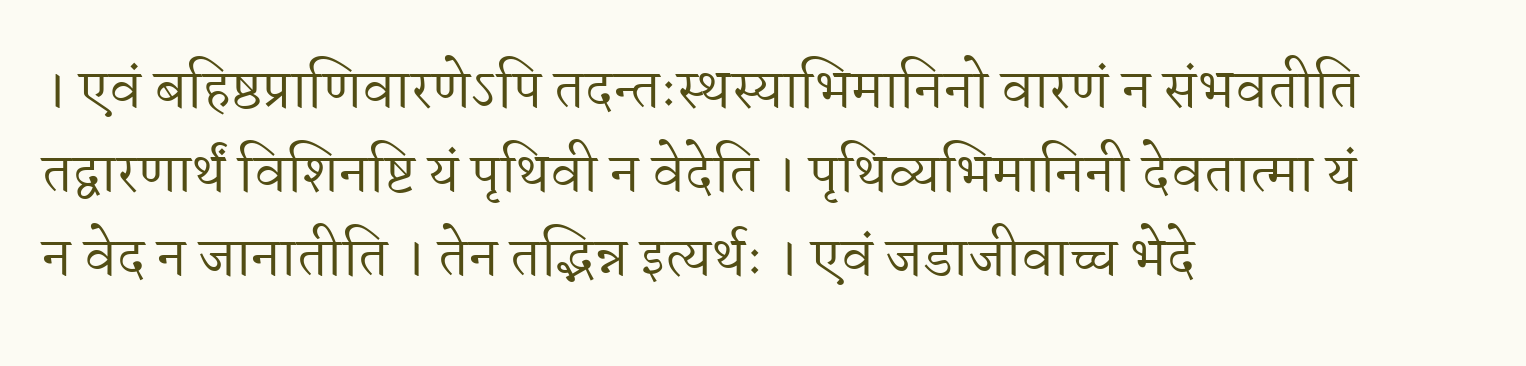। एवं बहिष्ठप्राणिवारणेऽपि तदन्तःस्थस्याभिमानिनो वारणं न संभवतीति तद्वारणार्थं विशिनष्टि यं पृथिवी न वेदेति । पृथिव्यभिमानिनी देवतात्मा यं न वेद न जानातीति । तेन तद्भिन्न इत्यर्थः । एवं जडाजीवाच्च भेदे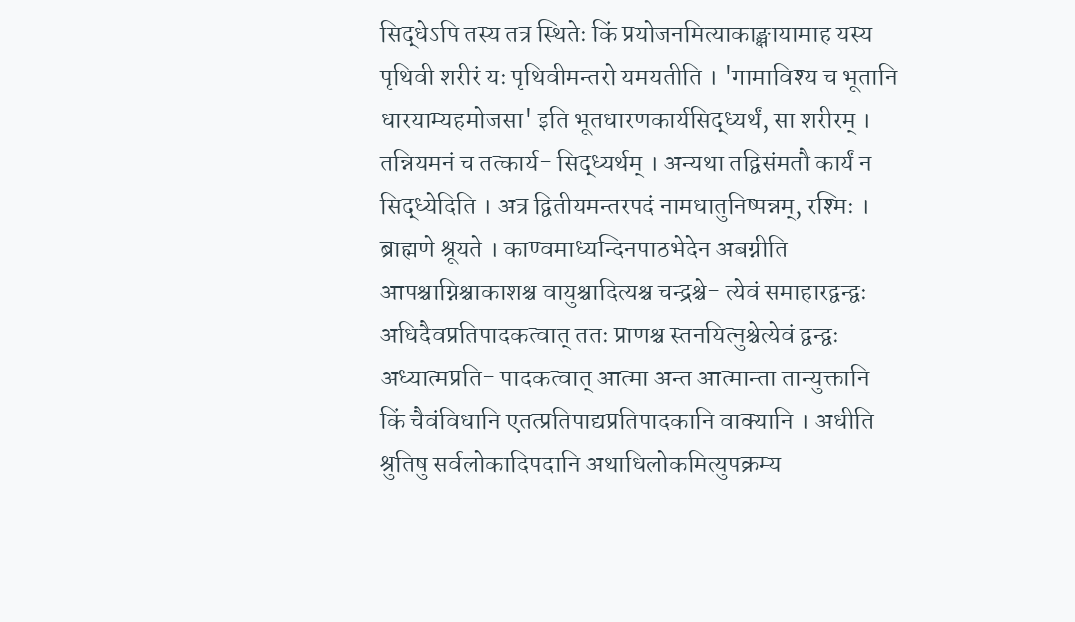सिद्धेऽपि तस्य तत्र स्थितेः किं प्रयोजनमित्याकाङ्क्षायामाह यस्य पृथिवी शरीरं यः पृथिवीमन्तरो यमयतीति । 'गामाविश्य च भूतानि धारयाम्यहमोजसा' इति भूतधारणकार्यसिद्ध्यर्थं, सा शरीरम् । तन्नियमनं च तत्कार्य- सिद्ध्यर्थम् । अन्यथा तद्विसंमतौ कार्यं न सिद्ध्येदिति । अत्र द्वितीयमन्तरपदं नामधातुनिष्पन्नम्, रश्मिः । ब्राह्मणे श्रूयते । काण्वमाध्यन्दिनपाठभेदेन अबग्नीति आपश्चाग्निश्चाकाशश्च वायुश्चादित्यश्च चन्द्रश्चे- त्येवं समाहारद्वन्द्वः अधिदैवप्रतिपादकत्वात् ततः प्राणश्च स्तनयित्नुश्चेत्येवं द्वन्द्वः अध्यात्मप्रति- पादकत्वात् आत्मा अन्त आत्मान्ता तान्युक्तानि किं चैवंविधानि एतत्प्रतिपाद्यप्रतिपादकानि वाक्यानि । अधीति श्रुतिषु सर्वलोकादिपदानि अथाधिलोकमित्युपक्रम्य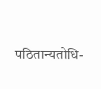पठितान्यतोधि-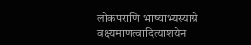लोकपराणि भाष्याभ्यस्याग्रे वक्ष्यमाणत्वादित्याशयेन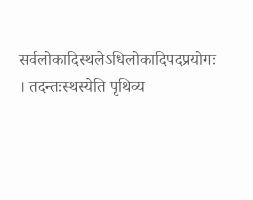सर्वलोकादिस्थलेऽधिलोकादिपदप्रयोगः । तदन्तःस्थस्येति पृथिव्य